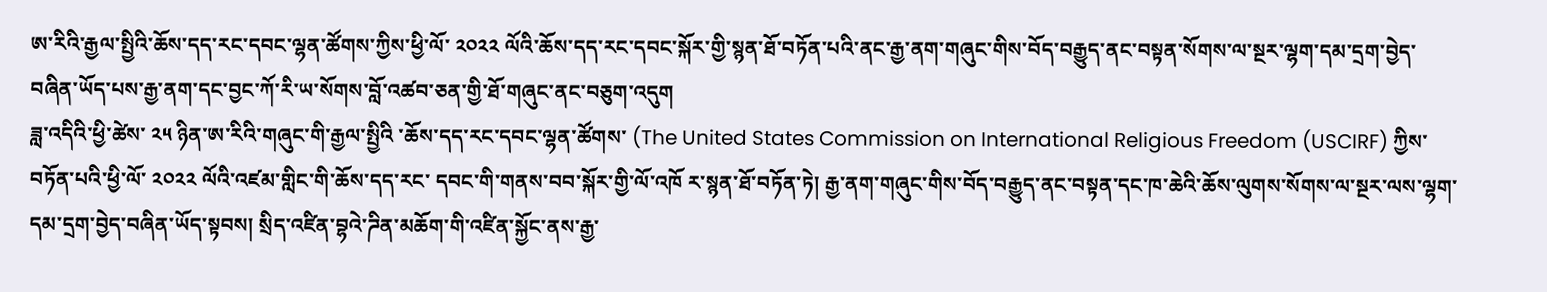ཨ་རིའི་རྒྱལ་སྤྱིའི་ཆོས་དད་རང་དབང་ལྷན་ཚོགས་ཀྱིས་ཕྱི་ལོ་ ༢༠༢༢ ལོའི་ཆོས་དད་རང་དབང་སྐོར་གྱི་སྙན་ཐོ་བཏོན་པའི་ནང་རྒྱ་ནག་གཞུང་གིས་བོད་བརྒྱུད་ནང་བསྟན་སོགས་ལ་སྔར་ལྷག་དམ་དྲག་བྱེད་བཞིན་ཡོད་པས་རྒྱ་ནག་དང་བྱང་ཀོ་རི་ཡ་སོགས་བློ་འཚབ་ཅན་གྱི་ཐོ་གཞུང་ནང་བཅུག་འདུག
ཟླ་འདིའི་ཕྱི་ཚེས་ ༢༥ ཉིན་ཨ་རིའི་གཞུང་གི་རྒྱལ་སྤྱིའི ་ཆོས་དད་རང་དབང་ལྷན་ཚོགས་ (The United States Commission on International Religious Freedom (USCIRF) ཀྱིས་བཏོན་པའི་ཕྱི་ལོ་ ༢༠༢༢ ལོའི་འཛམ་གླིང་གི་ཆོས་དད་རང་ དབང་གི་གནས་བབ་སྐོར་གྱི་ལོ་འཁོ ར་སྙན་ཐོ་བཏོན་ཏེ། རྒྱ་ནག་གཞུང་གིས་བོད་བརྒྱུད་ནང་བསྟན་དང་ཁ་ཆེའི་ཆོས་ལུགས་སོགས་ལ་སྔར་ལས་ལྷག་དམ་དྲག་བྱེད་བཞིན་ཡོད་སྟབས། སྲིད་འཛིན་བྷའེ་ཌིན་མཆོག་གི་འཛིན་སྐྱོང་ནས་རྒྱ་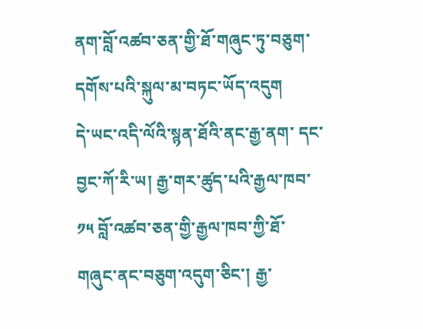ནག་བློ་འཚབ་ཅན་གྱི་ཐོ་གཞུང་ཏུ་བཅུག་དགོས་པའི་སྐུལ་མ་བཏང་ཡོད་འདུག
དེ་ཡང་འདི་ལོའི་སྙན་ཐོའི་ནང་རྒྱ་ནག་ དང་བྱང་ཀོ་རི་ཡ། རྒྱ་གར་ཚུད་པའི་རྒྱལ་ཁབ་ ༡༥ བློ་འཚབ་ཅན་གྱི་རྒྱལ་ཁབ་ཀྱི་ཐོ་ གཞུང་ནང་བཅུག་འདུག་ཅིང་། རྒྱ་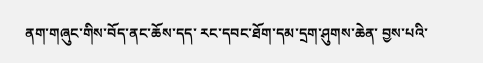ནག་གཞུང་གིས་བོད་ནང་ཆོས་དད་ རང་དབང་ཐོག་དམ་དྲག་ཤུགས་ཆེན་ བྱས་པའི་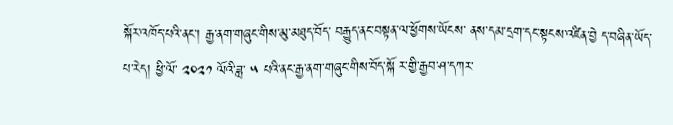སྐོར་འཁོད་པའི་ནང་། རྒྱ་ནག་གཞུང་གིས་མུ་མཐུད་བོད་ བརྒྱུད་ནང་བསྟན་ལ་ཕྱོགས་ཡོངས་ ནས་དམ་དྲག་དང་སྟངས་འཛིན་བྱེ ད་བཞིན་ཡོད་པ་རེད། ཕྱི་ལོ་ ༢༠༢༡ ལོའི་ཟླ་ ༥ པའི་ནང་རྒྱ་ནག་གཞུང་གིས་བོད་སྐོ ར་གྱི་རྒྱབ་ཤ་དཀར་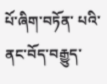པོ་ཞིག་བཏོན་ པའི་ནང་བོད་བརྒྱུད་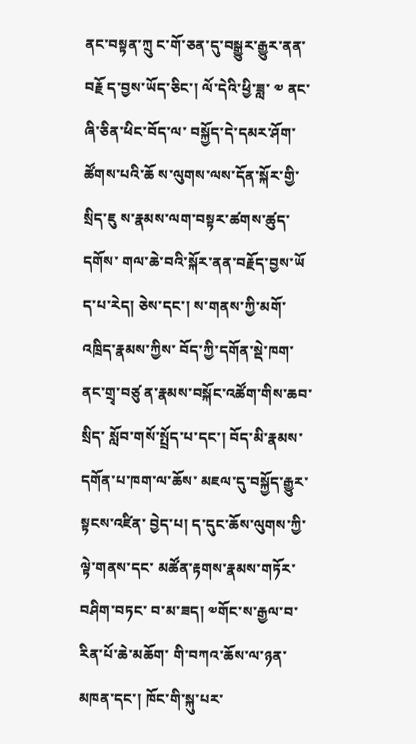ནང་བསྟན་ཀྲུ ང་གོ་ཅན་དུ་བསྒྱུར་རྒྱུར་ནན་བརྗོ ད་བྱས་ཡོད་ཅིང་། ལོ་དེའི་ཕྱི་ཟླ་ ༧ ནང་ཞི་ཅིན་ཕིང་བོད་ལ་ བསྐྱོད་དེ་དམར་ཤོག་ཚོགས་པའི་ཆོ ས་ལུགས་ལས་དོན་སྐོར་གྱི་སྲིད་ཇུ ས་རྣམས་ལག་བསྟར་ཚགས་ཚུད་དགོས་ གལ་ཆེ་བའི་སྐོར་ནན་བརྗོད་བྱས་ཡོ ད་པ་རེད། ཅེས་དང་། ས་གནས་ཀྱི་མགོ་འཁྲིད་རྣམས་ཀྱིས་ བོད་ཀྱི་དགོན་སྡེ་ཁག་ནང་གྲྭ་བཙུ ན་རྣམས་བསྐོང་འཚོག་གིས་ཆབ་སྲིད་ སློབ་གསོ་སྤྲོད་པ་དང་། བོད་མི་རྣམས་དགོན་པ་ཁག་ལ་ཆོས་ མཇལ་དུ་བསྐྱོད་རྒྱུར་སྟངས་འཛིན་ བྱེད་པ། ད་དུང་ཆོས་ལུགས་ཀྱི་ལྟེ་གནས་དང་ མཚོན་རྟགས་རྣམས་གཏོར་བཤིག་བཏང་ བ་མ་ཟད། ༧གོང་ས་རྒྱལ་བ་རིན་པོ་ཆེ་མཆོག་ གི་བཀའ་ཆོས་ལ་ཉན་མཁན་དང་། ཁོང་གི་སྐུ་པར་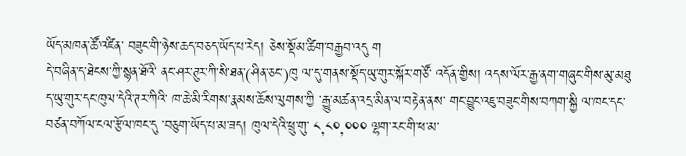ཡོད་མཁན་ཚོ་འཛིན་ བཟུང་གི་ཉེས་ཆད་བཅད་ཡོད་པ་རེད། ཅེས་སྡོམ་ཚིག་བརྒྱབ་འདུ ག
དེ་བཞིན་ད་ཐེངས་ཀྱི་སྙན་ཐོའི་ ནང་ཤར་ཊུར་ཀི་སི་ཐན་(ཤིན་ཅང་)ཁུ ལ་དུ་གནས་སྡོད་ཡུ་གུར་སྐོར་གཙོ་ འདོན་གྱིས། འདས་ལོར་རྒྱ་ནག་གཞུང་གིས་མུ་མཐུ ད་ཡུ་གུར་དང་ཁུལ་དེའི་ཊར་ཀིའི་ ཁ་ཆེ་མི་རིགས་རྣམས་ཆོས་ལུགས་ཀྱི ་རྒྱུ་མཚན་འདྲ་མིན་ལ་བརྟེན་ནས་ གང་བྱུང་འཇུ་བཟུང་གིས་བཀག་སྐྱི ལ་ཁང་དང་བཙན་བཀོལ་ངལ་རྩོལ་ཁང་དུ ་བཅུག་ཡོད་པ་མ་ཟད། ཁུལ་དེའི་ཕྲུ་གུ་ ༨,༨༠,༠༠༠ ལྷག་རང་གི་ཕ་མ་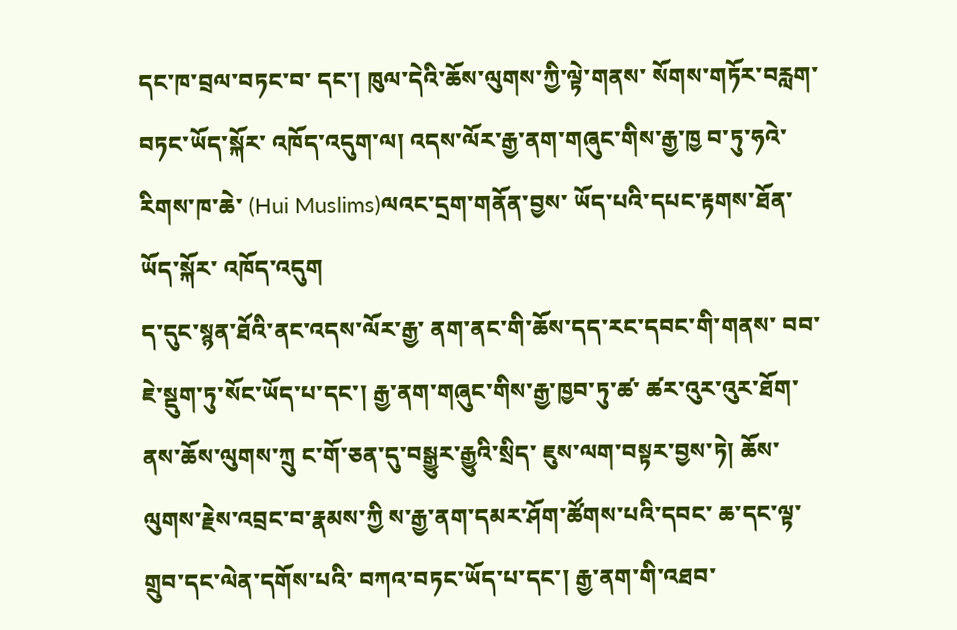དང་ཁ་བྲལ་བཏང་བ་ དང་། ཁུལ་དེའི་ཆོས་ལུགས་ཀྱི་ལྟེ་གནས་ སོགས་གཏོར་བརླག་བཏང་ཡོད་སྐོར་ འཁོད་འདུག་ལ། འདས་ལོར་རྒྱ་ནག་གཞུང་གིས་རྒྱ་ཁྱ བ་ཏུ་ཧའེ་རིགས་ཁ་ཆེ་ (Hui Muslims)ལའང་དྲག་གནོན་བྱས་ ཡོད་པའི་དཔང་རྟགས་ཐོན་ཡོད་སྐོར་ འཁོད་འདུག
ད་དུང་སྙན་ཐོའི་ནང་འདས་ལོར་རྒྱ་ ནག་ནང་གི་ཆོས་དད་རང་དབང་གི་གནས་ བབ་ཇེ་སྡུག་ཏུ་སོང་ཡོད་པ་དང་། རྒྱ་ནག་གཞུང་གིས་རྒྱ་ཁྱབ་ཏུ་ཚ་ ཚར་འུར་འུར་ཐོག་ནས་ཆོས་ལུགས་ཀྲུ ང་གོ་ཅན་དུ་བསྒྱུར་རྒྱུའི་སྲིད་ ཇུས་ལག་བསྟར་བྱས་ཏེ། ཆོས་ལུགས་རྗེས་འབྲང་བ་རྣམས་ཀྱི ས་རྒྱ་ནག་དམར་ཤོག་ཚོགས་པའི་དབང་ ཆ་དང་ལྟ་གྲུབ་དང་ལེན་དགོས་པའི་ བཀའ་བཏང་ཡོད་པ་དང་། རྒྱ་ནག་གི་འཐབ་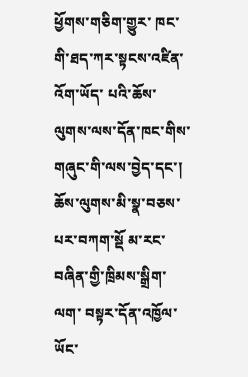ཕྱོགས་གཅིག་གྱུར་ ཁང་གི་ཐད་ཀར་སྟངས་འཛིན་འོག་ཡོད་ པའི་ཆོས་ལུགས་ལས་དོན་ཁང་གིས་གཞུང་གི་ལས་བྱེད་དང་། ཆོས་ལུགས་མི་སྣ་བཅས་པར་བཀག་སྡོ མ་རང་བཞིན་གྱི་ཁྲིམས་སྒྲིག་ལག་ བསྟར་དོན་འཁྱོལ་ཡོང་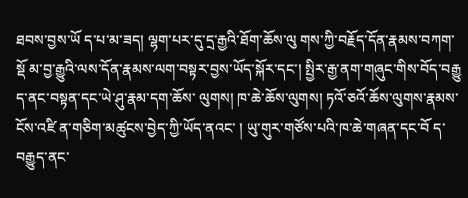ཐབས་བྱས་ཡོ ད་པ་མ་ཟད། ལྷག་པར་དུ་དྲ་རྒྱའི་ཐོག་ཆོས་ལུ གས་ཀྱི་བརྗོད་དོན་རྣམས་བཀག་སྡོ མ་བྱ་རྒྱུའི་ལས་དོན་རྣམས་ལག་བསྟར་བྱས་ཡོད་སྐོར་དང་། སྤྱིར་རྒྱ་ནག་གཞུང་གིས་བོད་བརྒྱུ ད་ནང་བསྟན་དང་ཡེ་ཤུ་རྣམ་དག་ཆོས་ ལུགས། ཁ་ཆེ་ཆོས་ལུགས། ཏའོ་ཅའོ་ཆོས་ལུགས་རྣམས་ངོས་འཛི ན་གཅིག་མཚུངས་བྱེད་ཀྱི་ཡོད་ནའང་ ། ཡུ་གུར་གཙོས་པའི་ཁ་ཆེ་གཞན་དང་བོ ད་བརྒྱུད་ནང་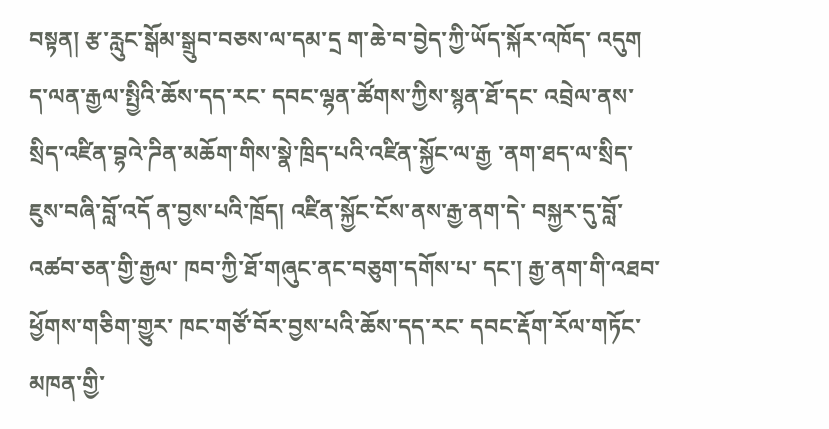བསྟན། རྩ་རླུང་སྒོམ་སྒྲུབ་བཅས་ལ་དམ་དྲ ག་ཆེ་བ་བྱེད་ཀྱི་ཡོད་སྐོར་འཁོད་ འདུག
ད་ལན་རྒྱལ་སྤྱིའི་ཆོས་དད་རང་ དབང་ལྷན་ཚོགས་ཀྱིས་སྙན་ཐོ་དང་ འབྲེལ་ནས་སྲིད་འཛིན་བྷའེ་ཌིན་མཆོག་གིས་སྣེ་ཁྲིད་པའི་འཛིན་སྐྱོང་ལ་རྒྱ ་ནག་ཐད་ལ་སྲིད་ཇུས་བཞི་བློ་འདོ ན་བྱས་པའི་ཁྲོད། འཛིན་སྐྱོང་ངོས་ནས་རྒྱ་ནག་དེ་ བསྐྱར་དུ་བློ་འཚབ་ཅན་གྱི་རྒྱལ་ ཁབ་ཀྱི་ཐོ་གཞུང་ནང་བཅུག་དགོས་པ་ དང་། རྒྱ་ནག་གི་འཐབ་ཕྱོགས་གཅིག་གྱུར་ ཁང་གཙོ་བོར་བྱས་པའི་ཆོས་དད་རང་ དབང་རྡོག་རོལ་གཏོང་མཁན་གྱི་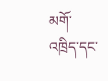མགོ་ འཁྲིད་དང་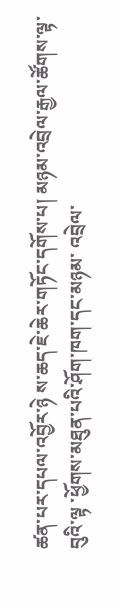ཚན་པར་དཔལ་འབྱོར་ཉེ ས་ཆད་ཇེ་ཆེར་གཏོང་དགོས་པ། མཉམ་འབྲེལ་རྒྱལ་ཚོགས་ལྟ་བུའི་ལྟ ་ཕྱོགས་མཐུན་པའི་ཤོག་ཁག་དང་མཉམ་ འབྲེལ་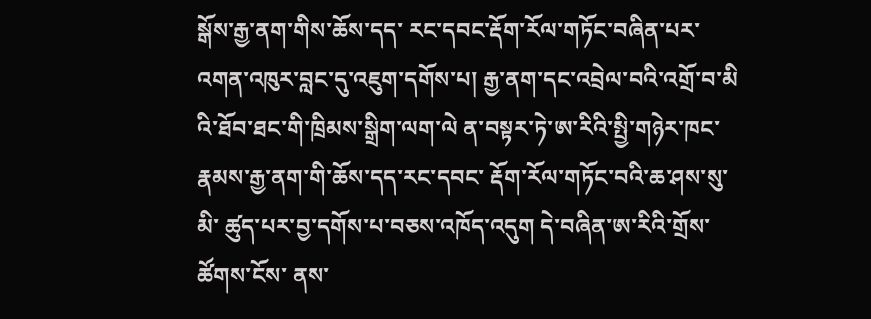སྒོས་རྒྱ་ནག་གིས་ཆོས་དད་ རང་དབང་རྡོག་རོལ་གཏོང་བཞིན་པར་ འགན་འཁུར་བླང་དུ་འཇུག་དགོས་པ། རྒྱ་ནག་དང་འབྲེལ་བའི་འགྲོ་བ་མི འི་ཐོབ་ཐང་གི་ཁྲིམས་སྒྲིག་ལག་ལེ ན་བསྟར་ཏེ་ཨ་རིའི་སྤྱི་གཉེར་ཁང་ རྣམས་རྒྱ་ནག་གི་ཆོས་དད་རང་དབང་ རྡོག་རོལ་གཏོང་བའི་ཆ་ཤས་སུ་མི་ ཚུད་པར་བྱ་དགོས་པ་བཅས་འཁོད་འདུག དེ་བཞིན་ཨ་རིའི་གྲོས་ཚོགས་ངོས་ ནས་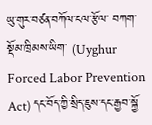ཡུ་གུར་བཙན་བཀོལ་ངལ་རྩོལ་ བཀག་སྡོམ་ཁྲིམས་ཡིག་ (Uyghur Forced Labor Prevention Act) དང་བོད་ཀྱི་སྲིད་ཇུས་དང་རྒྱབ་སྐྱོ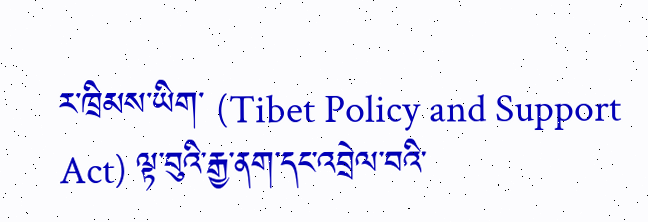ར་ཁྲིམས་ཡིག་ (Tibet Policy and Support Act) ལྟ་བུའི་རྒྱ་ནག་དང་འབྲེལ་བའི་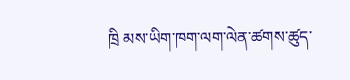ཁྲི མས་ཡིག་ཁག་ལག་ལེན་ཚགས་ཚུད་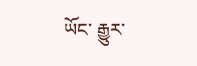ཡོང་ རྒྱུར་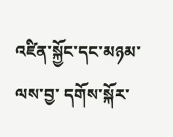འཛིན་སྐྱོང་དང་མཉམ་ལས་བྱ་ དགོས་སྐོར་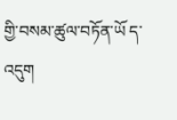གྱི་བསམ་ཚུལ་བཏོན་ཡོ ད་འདུག